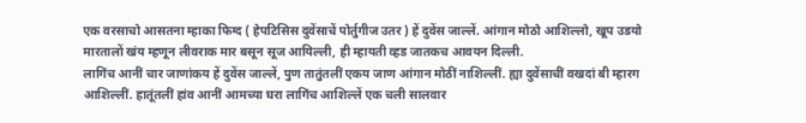एक वरसाचो आसतना म्हाका फिग्द ( हेपटिसिस दुवेंसाचें पोर्तुगीज उतर ) हें दुवेंस जाल्लें. आंगान मोठो आशिल्लो, खूप उडयो मारतालों खंय म्हणून लीवराक मार बसून सूज आयिल्ली, ही म्हायती व्हड जातकच आवयन दिल्ली.
लागिंच आनीं चार जाणांकय हें दुवेंस जाल्लें, पुण तातुंतलीं एकय जाण आंगान मोठीं नाशिल्लीं. ह्या दुवेंसाचीं वखदां बी म्हारग आशिल्लीं. हातूंतलीं हांव आनीं आमच्या घरा लागिंच आशिल्लें एक चली सालवार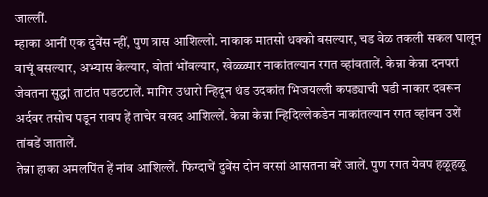जाल्लीं.
म्हाका आनीं एक दुवेंस न्हीं, पुण त्रास आशिल्लो. नाकाक मातसो धक्को बसल्यार, चड वेळ तकली सकल घालून वाचूं बसल्यार, अभ्यास केल्यार, वोतां भोंवल्यार, खेळ्ळ्यार नाकांतल्यान रगत व्हांवतालें. केन्ना केन्ना दनपरां जेवतना सुद्धां ताटांत पडटटालें. मागिर उधारो न्हिदून थंड उदकांत भिजयल्ली कपड्याची घडी नाकार दवरून अर्दवर तसोच पडून रावप हें ताचेर वखद आशिल्लें. केन्ना केन्ना न्हिदिल्लेकडेन नाकांतल्यान रगत व्हांवन उशें तांबडें जातालें.
तेन्ना हाका अमलपिंत हें नांव आशिल्लें. फिग्दाचें दुवेंस दोन वरसां आसतना बरें जालें. पुण रगत येवप हळूहळू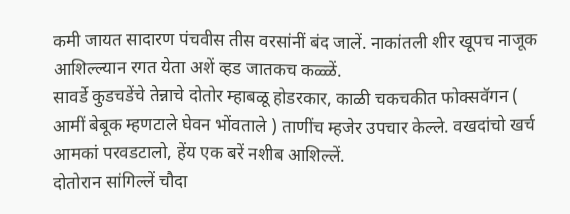कमी जायत सादारण पंचवीस तीस वरसांनीं बंद जालें. नाकांतली शीर खूपच नाजूक आशिल्ल्यान रगत येता अशें व्हड जातकच कळ्ळें.
सावर्डे कुडचडेंचे तेन्नाचे दोतोर म्हाबळू होडरकार, काळी चकचकीत फोक्सवॅगन ( आमीं बेबूक म्हणटाले घेवन भोंवताले ) ताणींच म्हजेर उपचार केल्ले. वखदांचो खर्च आमकां परवडटालो, हेंय एक बरें नशीब आशिल्लें.
दोतोरान सांगिल्लें चौदा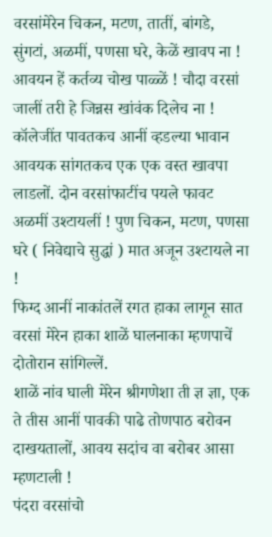वरसांमेरेन चिकन, मटण, तातीं, बांगडे, सुंगटां, अळमीं, पणसा घरे, केळें खावप ना ! आवयन हें कर्तव्य चोख पाळ्ळें ! चौदा वरसां जालीं तरी हे जिन्नस खांवंक दिलेच ना !
कॉलेजींत पावतकच आनीं व्हडल्या भावान आवयक सांगतकच एक एक वस्त खावपा लाडलों. दोन वरसांफाटींच पयले फावट अळमीं उश्टायलीं ! पुण चिकन, मटण, पणसा घरे ( निवेद्याचे सुद्धां ) मात अजून उश्टायले ना !
फिग्द आनीं नाकांतलें रगत हाका लागून सात वरसां मेरेन हाका शाळें घालनाका म्हणपाचें दोतोरान सांगिल्लें.
शाळें नांव घाली मेरेन श्रीगणेशा ती ज्ञ ज्ञा, एक ते तीस आनीं पावकी पाढे तोणपाठ बरोवन दाखयतालों, आवय सदांच वा बरोबर आसा म्हणटाली !
पंदरा वरसांचो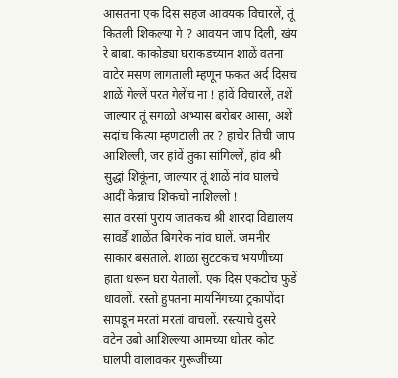आसतना एक दिस सहज आवयक विचारलें, तूं कितली शिकल्या गे ? आवयन जाप दिली, खंय रे बाबा. काकोड्या घराकडच्यान शाळें वतना वाटेर मसण लागताली म्हणून फकत अर्द दिसच शाळें गेल्लें परत गेलेंच ना ! हांवें विचारलें, तशें जाल्यार तूं सगळो अभ्यास बरोबर आसा, अशें सदांच कित्या म्हणटाली तर ? हाचेर तिची जाप आशिल्ली, जर हांवें तुका सांगिल्लें, हांव श्री सुद्धां शिकूंना, जाल्यार तूं शाळें नांव घालचे आदीं केन्नाच शिकचो नाशिल्लो !
सात वरसां पुराय जातकच श्री शारदा विद्यालय सावर्डें शाळेंत बिगरेक नांव घालें. जमनीर साकार बसताले. शाळा सुटटकच भयणीच्या हाता धरून घरा येतालों. एक दिस एकटोच फुडें धावलों. रस्तो हुपतना मायनिंगच्या ट्रकापोंदा सापडून मरतां मरतां वाचलों. रस्त्याचे दुसरे वटेन उबो आशिल्ल्या आमच्या धोतर कोट घालपी वालावकर गुरूजींच्या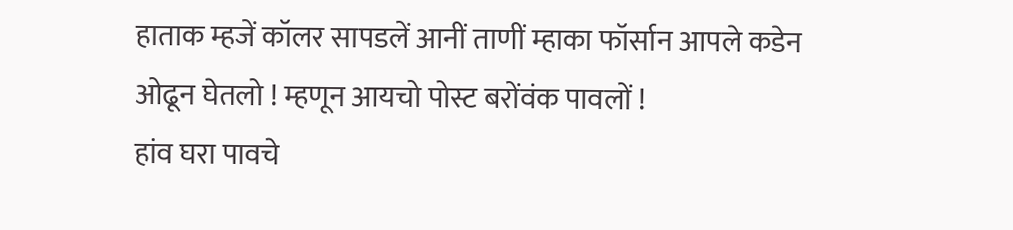हाताक म्हजें कॉलर सापडलें आनीं ताणीं म्हाका फॉर्सान आपले कडेन ओढून घेतलो ! म्हणून आयचो पोस्ट बरोंवंक पावलों !
हांव घरा पावचे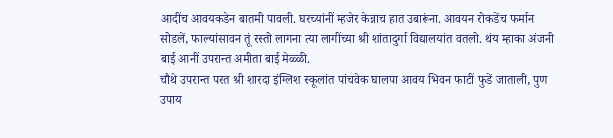आदींच आवयकडेन बातमी पावली. घरच्यांनीं म्हजेर केन्नाच हात उबारूंना. आवयन रोकडेंच फर्मान सोडलें, फाल्यांसावन तूं रस्तो लागना त्या लागींच्या श्री शांतादुर्गा विद्यालयांत वतलो. थंय म्हाका अंजनी बाई आनीं उपरान्त अमीता बाई मेळ्ळी.
चौथे उपरान्त परत श्री शारदा इंग्लिश स्कूलांत पांचवेक घालपा आवय भिवन फाटीं फुडें जाताली, पुण उपाय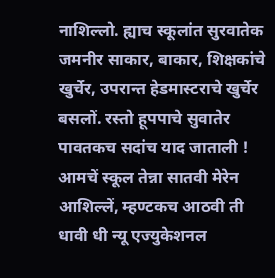नाशिल्लो. ह्याच स्कूलांत सुरवातेक जमनीर साकार, बाकार, शिक्षकांचे खुर्चेर, उपरान्त हेडमास्टराचे खुर्चेर बसलों. रस्तो हूपपाचे सुवातेर पावतकच सदांच याद जाताली !
आमचें स्कूल तेन्ना सातवी मेरेन आशिल्लें, म्हण्टकच आठवी ती धावी धी न्यू एज्युकेशनल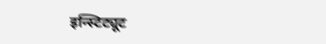इन्स्टिट्यूट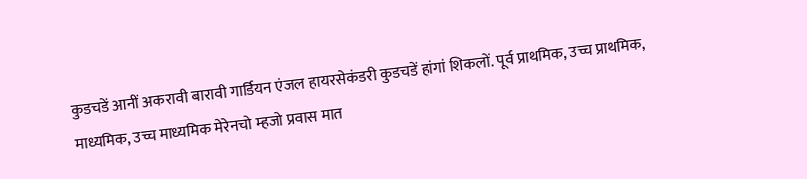कुडचडें आनीं अकरावी बारावी गार्डियन एंजल हायरसेकंडरी कुडचडें हांगां शिकलों. पूर्व प्राथमिक, उच्च प्राथमिक, माध्यमिक, उच्च माध्यमिक मेरेनचो म्हजो प्रवास मात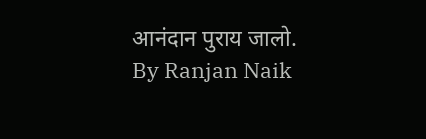आनंदान पुराय जालो.
By Ranjan Naik